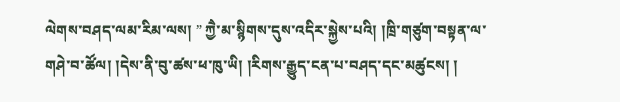ལེགས་བཤད་ལམ་རིམ་ལས། ” ཀྱཻ་མ་སྙིགས་དུས་འདིར་སྐྱེས་པའི། །ཁྲི་གཙུག་བསྟན་ལ་གཤེ་བ་ཚོལ། །དེས་ནི་བུ་ཚས་ཕ་ཁུ་ཡི། །རིགས་རྒྱུད་ངན་པ་བཤད་དང་མཚུངས། །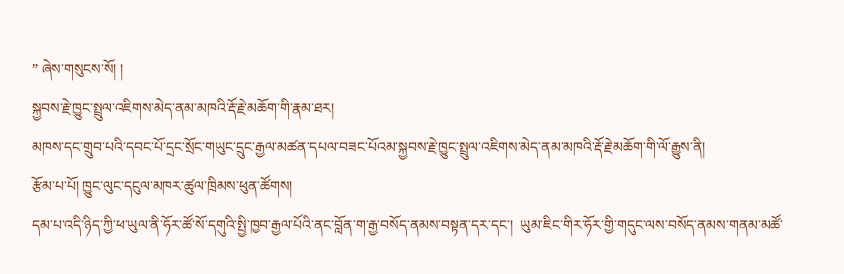” ཞེས་གསུངས་སོ། །
སྐྱབས་རྗེ་ཁྱུང་སྤྲུལ་འཇིགས་མེད་ནམ་མཁའི་རྡོ་རྗེ་མཆོག་གི་རྣམ་ཐར།
མཁས་དང་གྲུབ་པའི་དབང་པོ་དྲང་སྲོང་གཡུང་དྲུང་རྒྱལ་མཚན་དཔལ་བཟང་པོའམ་སྐྱབས་རྗེ་ཁྱུང་སྤྲུལ་འཇིགས་མེད་ནམ་མཁའི་རྡོ་རྗེ་མཆོག་གི་ལོ་རྒྱུས་ནི།
རྩོམ་པ་པོ། ཁྱུང་ལུང་དངུལ་མཁར་ཚུལ་ཁྲིམས་ཕུན་ཚོགས།
དམ་པ་འདི་ཉིད་ཀྱི་ཕ་ཡུལ་ནི་ཧོར་ཚོ་སོ་དགུའི་སྤྱི་ཁྱབ་རྒྱལ་པོའི་ནང་བློན་ག་རྒྱ་བསོད་ནམས་བསྟན་དར་དང་།  ཡུམ་ཇིང་གིར་ཧོར་གྱི་གདུང་ལས་བསོད་ནམས་གནམ་མཚོ་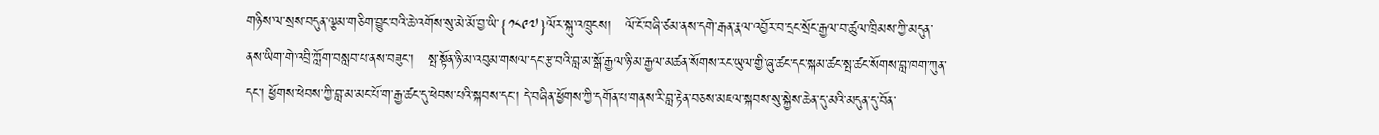གཉིས་ལ་སྲས་བདུན་ལྕམ་གཅིག་བྱུང་བའི་ཆེ་འགོས་སུ་མེ་མོ་བྱ་ཡི་{༡༨༩༧}ལོར་སྐུ་འཁྲུངས།   ལོ་ངོ་བཞི་ཙམ་ནས་དགེ་རྒན་རྣལ་འབྱོར་བ་དྲང་སྲོང་རྒྱལ་བ་ཚུལ་ཁྲིམས་ཀྱི་མདུན་ནས་ཡིག་གེ་འབྲི་ཀློག་བསླབ་པ་ནས་བཟུང་།   སྤ་སྟོན་ཉི་མ་འབུམ་གསལ་དང་རྩ་བའི་བླ་མ་སྒོ་རྒྱལ་ཉི་མ་རྒྱལ་མཚན་སོགས་རང་ཡུལ་གྱི་ཞུ་ཚང་དང་སྐམ་ཚང་སྤ་ཚང་སོགས་བླ་ཁག་ཀུན་དང་། ཕྱོགས་ཕེབས་ཀྱི་བླ་མ་མང་པོ་ག་རྒྱ་ཚང་དུ་ཕེབས་པའི་སྐབས་དང་། དེ་བཞིན་ཕྱོགས་ཀྱི་དགོན་པ་གནས་རི་བླ་རྟེན་བཅས་མཇལ་སྐབས་སུ་སྐྱེས་ཆེན་དུ་མའི་མདུན་དུ་བོན་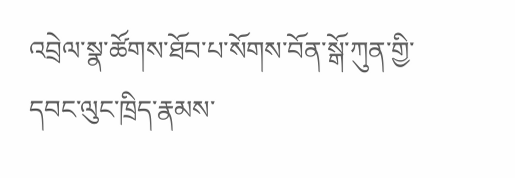འབྲེལ་སྣ་ཚོགས་ཐོབ་པ་སོགས་བོན་སྒོ་ཀུན་གྱི་དབང་ལུང་ཁྲིད་རྣམས་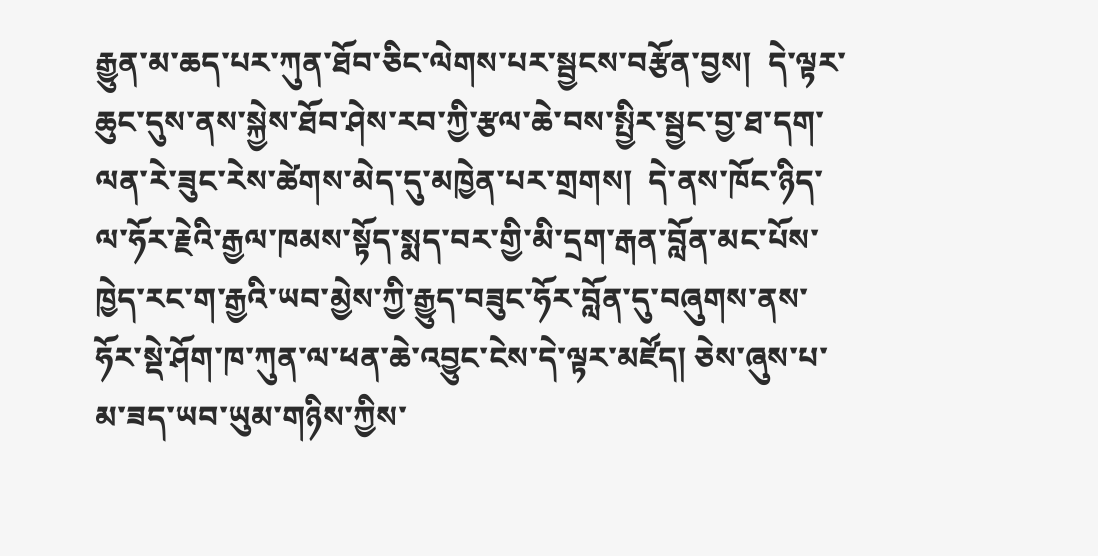རྒྱུན་མ་ཆད་པར་ཀུན་ཐོབ་ཅིང་ལེགས་པར་སྦྱངས་བརྩོན་བྱས།  དེ་ལྟར་ཆུང་དུས་ནས་སྐྱེས་ཐོབ་ཤེས་རབ་ཀྱི་རྩལ་ཆེ་བས་སྤྱིར་སྦྱང་བྱ་ཐ་དག་ལན་རེ་ཟུང་རེས་ཚེགས་མེད་དུ་མཁྱེན་པར་གྲགས།  དེ་ནས་ཁོང་ཉིད་ལ་ཧོར་རྗེའི་རྒྱལ་ཁམས་སྟོད་སྨད་བར་གྱི་མི་དྲག་རྒན་བློན་མང་པོས་ཁྱེད་རང་ག་རྒྱའི་ཡབ་མྱེས་ཀྱི་རྒྱུད་བཟུང་ཧོར་བློན་དུ་བཞུགས་ནས་ཧོར་སྡེ་ཤོག་ཁ་ཀུན་ལ་ཕན་ཆེ་འབྱུང་ངེས་དེ་ལྟར་མཛོད། ཅེས་ཞུས་པ་མ་ཟད་ཡབ་ཡུམ་གཉིས་ཀྱིས་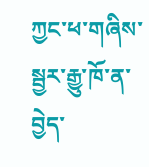ཀྱང་ཕ་གཞིས་སྦྱར་རྒྱུ་ཁོ་ན་བྱེད་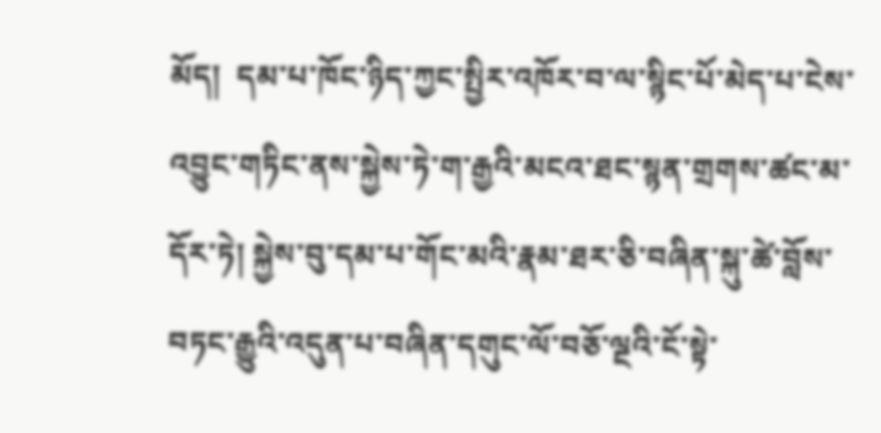མོད།  དམ་པ་ཁོང་ཉིད་ཀྱང་སྤྱིར་འཁོར་བ་ལ་སྙིང་པོ་མེད་པ་ངེས་འབྱུང་གཏིང་ནས་སྐྱེས་ཏེ་ག་རྒྱའི་མངའ་ཐང་སྙན་གྲགས་ཚང་མ་དོར་ཏེ། སྐྱེས་བུ་དམ་པ་གོང་མའི་རྣམ་ཐར་ཅི་བཞིན་སྐུ་ཚེ་བློས་བཏང་རྒྱུའི་འདུན་པ་བཞིན་དགུང་ལོ་བཅོ་ལྔའི་ངོ་སྟེ་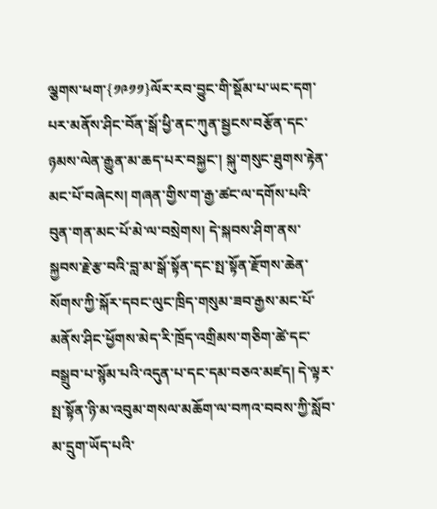ལྕགས་ཕག་{༡༩༡༡}ལོར་རབ་བྱུང་གི་སྡོམ་པ་ཡང་དག་པར་མནོས་ཤིང་བོན་སྒོ་ཕྱི་ནང་ཀུན་སྦྱངས་བརྩོན་དང་ཉམས་ལེན་རྒྱུན་མ་ཆད་པར་བསྐྱང་། སྐུ་གསུང་ཐུགས་རྟེན་མང་པོ་བཞེངས། གཞན་གྱིས་ག་རྒྱ་ཚང་ལ་དགོས་པའི་བུན་གན་མང་པོ་མེ་ལ་བསྲེགས། དེ་སྐབས་ཤིག་ནས་སྐྱབས་རྗེ་རྩ་བའི་བླ་མ་སྒོ་སྟོན་དང་སྤ་སྟོན་རྫོགས་ཆེན་སོགས་ཀྱི་སྐོར་དབང་ལུང་ཁྲིད་གསུམ་ཟབ་རྒྱས་མང་པོ་མནོས་ཤིང་ཕྱོགས་མེད་རི་ཁྲོད་འགྲིམས་གཅིག་ཚེ་དང་བསྒྲུབ་པ་སྙོམ་པའི་འདུན་པ་དང་དམ་བཅའ་མཛད། དེ་ལྟར་སྤ་སྟོན་ཉི་མ་འབུམ་གསལ་མཆོག་ལ་བཀའ་བབས་ཀྱི་སློབ་མ་དྲུག་ཡོད་པའི་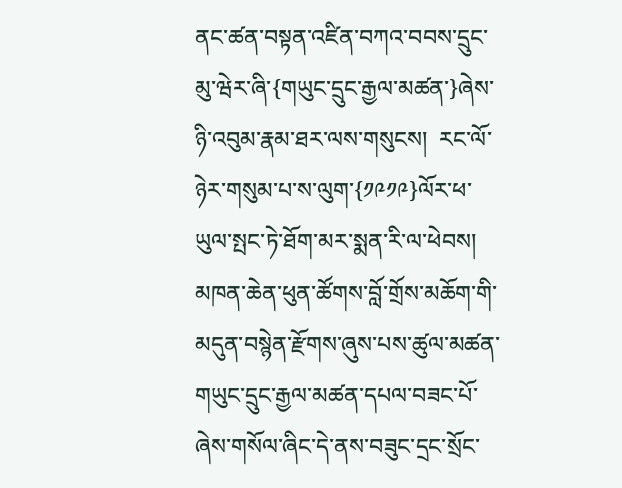ནང་ཚན་བསྟན་འཛིན་བཀའ་བབས་དྲུང་མུ་ཝེར་ཞི་{གཡུང་དྲུང་རྒྱལ་མཚན་}ཞེས་ཉི་འབུམ་རྣམ་ཐར་ལས་གསུངས།  རང་ལོ་ཉེར་གསུམ་པ་ས་ལུག་{༡༩༡༩}ལོར་ཕ་ཡུལ་སྤང་ཏེ་ཐོག་མར་སྨན་རི་ལ་ཕེབས།  མཁན་ཆེན་ཕུན་ཚོགས་བློ་གྲོས་མཆོག་གི་མདུན་བསྙེན་རྫོགས་ཞུས་པས་ཚུལ་མཚན་གཡུང་དྲུང་རྒྱལ་མཚན་དཔལ་བཟང་པོ་ཞེས་གསོལ་ཞིང་དེ་ནས་བཟུང་དྲང་སྲོང་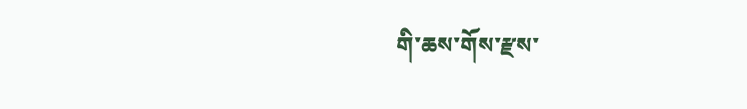གི་ཆས་གོས་རྫས་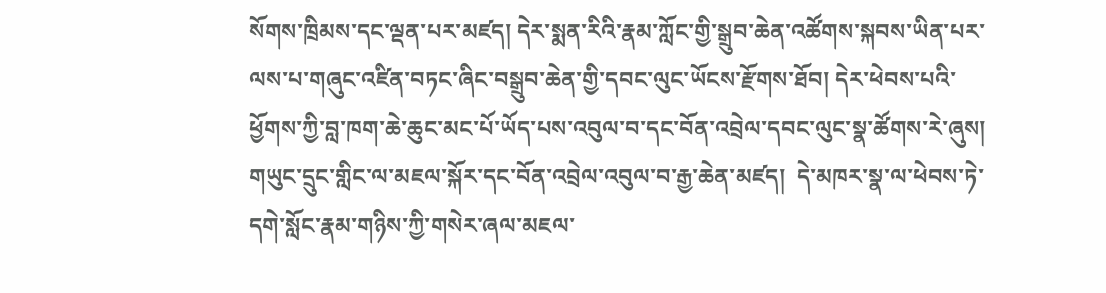སོགས་ཁྲིམས་དང་ལྡན་པར་མཛད། དེར་སྨན་རིའི་རྣམ་ཀློང་གྱི་སྒྲུབ་ཆེན་འཚོགས་སྐབས་ཡིན་པར་ལས་པ་གཞུང་འཛིན་བཏང་ཞིང་བསྒྲུབ་ཆེན་གྱི་དབང་ལུང་ཡོངས་རྫོགས་ཐོབ། དེར་ཕེབས་པའི་ཕྱོགས་ཀྱི་བླ་ཁག་ཆེ་ཆུང་མང་པོ་ཡོད་པས་འབུལ་བ་དང་བོན་འབྲེལ་དབང་ལུང་སྣ་ཚོགས་རེ་ཞུས།  གཡུང་དྲུང་གླིང་ལ་མཇལ་སྐོར་དང་བོན་འབྲེལ་འབུལ་བ་རྒྱ་ཆེན་མཛད།  དེ་མཁར་སྣ་ལ་ཕེབས་ཏེ་དགེ་སློང་རྣམ་གཉིས་ཀྱི་གསེར་ཞལ་མཇལ་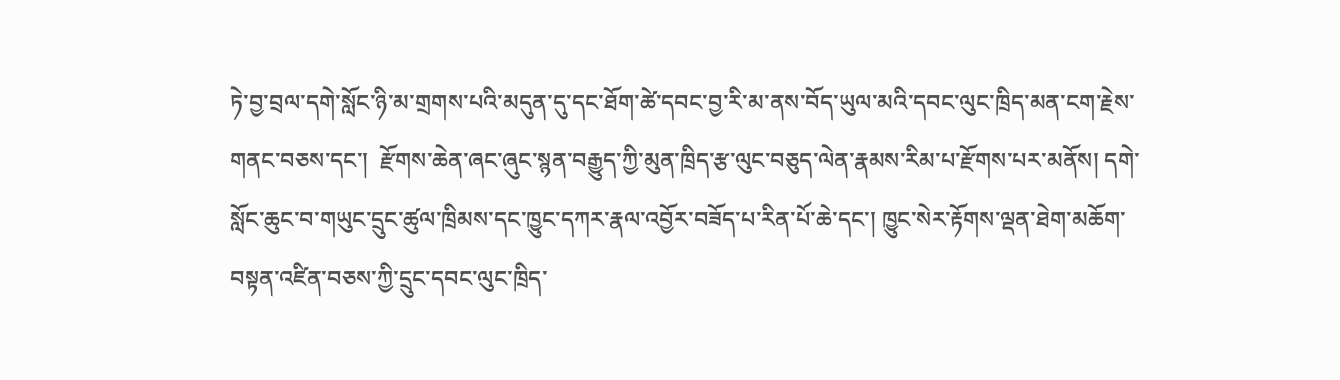ཏེ་བྱ་བྲལ་དགེ་སློང་ཉི་མ་གྲགས་པའི་མདུན་དུ་དང་ཐོག་ཚེ་དབང་བྱ་རི་མ་ནས་བོད་ཡུལ་མའི་དབང་ལུང་ཁྲིད་མན་ངག་རྗེས་གནང་བཅས་དང་།  རྫོགས་ཆེན་ཞང་ཞུང་སྙན་བརྒྱུད་ཀྱི་མུན་ཁྲིད་རྩ་ལུང་བཅུད་ལེན་རྣམས་རིམ་པ་རྫོགས་པར་མནོས། དགེ་སློང་ཆུང་བ་གཡུང་དྲུང་ཚུལ་ཁྲིམས་དང་ཁྱུང་དཀར་རྣལ་འབྱོར་བཟོད་པ་རིན་པོ་ཆེ་དང་། ཁྱུང་སེར་རྟོགས་ལྡན་ཐེག་མཆོག་བསྟན་འཛིན་བཅས་ཀྱི་དྲུང་དབང་ལུང་ཁྲིད་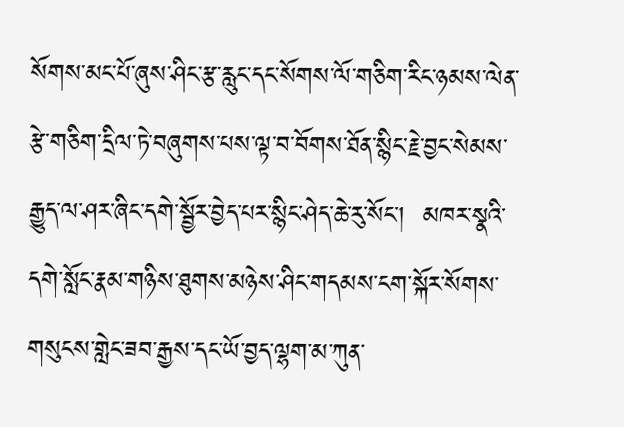སོགས་མང་པོ་ཞུས་ཤིང་རྩ་རླུང་དང་སོགས་ལོ་གཅིག་རིང་ཉམས་ལེན་རྩེ་གཅིག་དྲིལ་ཏེ་བཞུགས་པས་ལྟ་བ་བོགས་ཐོན་སྙིང་རྗེ་བྱང་སེམས་རྒྱུད་ལ་ཤར་ཞིང་དགེ་སྦྱོར་བྱེད་པར་སྙིང་ཤེད་ཆེ་རུ་སོང་།  མཁར་སྣའི་དགེ་སློང་རྣམ་གཉིས་ཐུགས་མཉེས་ཤིང་གདམས་ངག་སྐོར་སོགས་གསུངས་གླེང་ཟབ་རྒྱས་དང་ཡོ་བྱད་ལྷག་མ་ཀུན་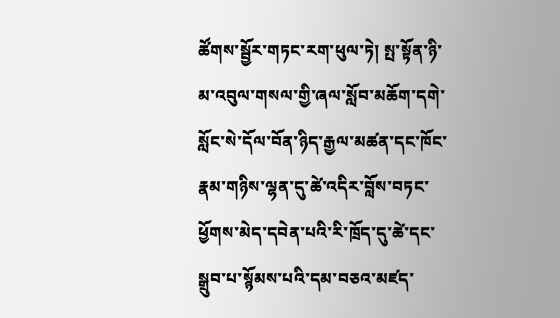ཚོགས་སྦྱོར་གཏང་རག་ཕུལ་ཏེ། སྤ་སྟོན་ཉི་མ་འབུལ་གསལ་གྱི་ཞལ་སློབ་མཆོག་དགེ་སློང་སེ་དོལ་བོན་ཉིད་རྒྱལ་མཚན་དང་ཁོང་རྣམ་གཉིས་ལྷན་དུ་ཚེ་འདིར་བློས་བཏང་ཕྱོགས་མེད་དབེན་པའི་རི་ཁྲོད་དུ་ཚེ་དང་སྒྲུབ་པ་སྙོམས་པའི་དམ་བཅའ་མཛད་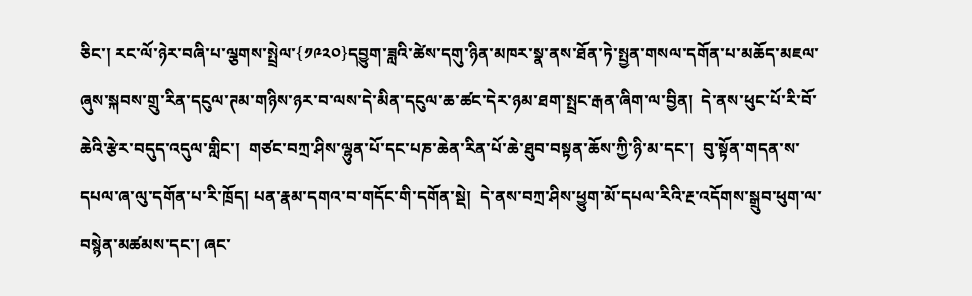ཅིང་། རང་ལོ་ཉེར་བཞི་པ་ལྕགས་སྤྲེལ་{༡༩༢༠}དབྱུག་ཟླའི་ཚེས་དགུ་ཉིན་མཁར་སྣ་ནས་ཐོན་ཏེ་སྤྱན་གསལ་དགོན་པ་མཆོད་མཇལ་ཞུས་སྐབས་གྲུ་རིན་དངུལ་ཊམ་གཉིས་ཉར་བ་ལས་དེ་མིན་དངུལ་ཆ་ཚང་དེར་ཉམ་ཐག་སྤྲང་རྒན་ཞིག་ལ་བྱིན།  དེ་ནས་ཕུང་པོ་རི་བོ་ཆེའི་རྩེར་བདུད་འདུལ་གླིང་།  གཙང་བཀྲ་ཤིས་ལྷུན་པོ་དང་པཎ་ཆེན་རིན་པོ་ཆེ་ཐུབ་བསྟན་ཆོས་ཀྱི་ཉི་མ་དང་།  བུ་སྟོན་གདན་ས་དཔལ་ཞ་ལུ་དགོན་པ་རི་ཁྲོད། པན་རྣམ་དགའ་བ་གདོང་གི་དགོན་སྡེ།  དེ་ནས་བཀྲ་ཤིས་ཕྱུག་མོ་དཔལ་རིའི་རྔ་འདོགས་སྒྲུབ་ཕུག་ལ་བསྙེན་མཚམས་དང་། ཞང་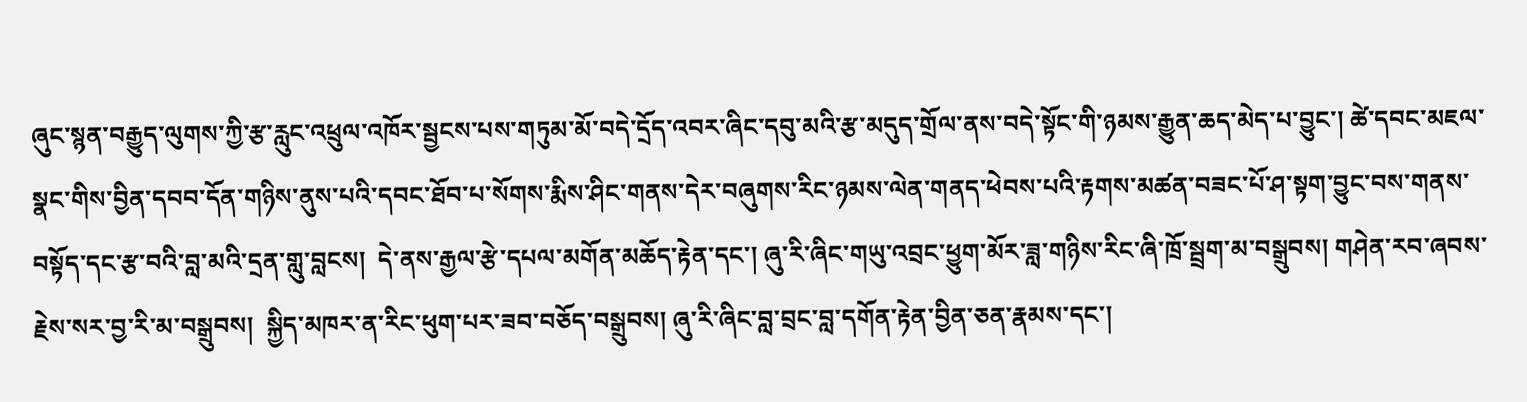ཞུང་སྙན་བརྒྱུད་ལུགས་ཀྱི་རྩ་རླུང་འཕྲུལ་འཁོར་སྦྱངས་པས་གཏུམ་མོ་བདེ་དྲོད་འབར་ཞིང་དབུ་མའི་རྩ་མདུད་གྲོལ་ནས་བདེ་སྟོང་གི་ཉམས་རྒྱུན་ཆད་མེད་པ་བྱུང་། ཚེ་དབང་མཇལ་སྣང་གིས་བྱིན་དབབ་དོན་གཉིས་ནུས་པའི་དབང་ཐོབ་པ་སོགས་རྨིས་ཤིང་གནས་དེར་བཞུགས་རིང་ཉམས་ལེན་གནད་ཕེབས་པའི་རྟགས་མཚན་བཟང་པོ་ཤ་སྟག་བྱུང་བས་གནས་བསྟོད་དང་རྩ་བའི་བླ་མའི་དྲན་གླུ་བླངས།  དེ་ནས་རྒྱལ་རྩེ་དཔལ་མགོན་མཆོད་རྟེན་དང་། ཞུ་རི་ཞིང་གཡུ་འབྲང་ཕྱུག་མོར་ཟླ་གཉིས་རིང་ཞི་ཁྲོ་སྦྲག་མ་བསྒྲུབས། གཤེན་རབ་ཞབས་རྗེས་སར་བྱ་རི་མ་བསྒྲུབས།  སྐྱིད་མཁར་ན་རིང་ཕུག་པར་ཟབ་བཅོད་བསྒྲུབས། ཞུ་རི་ཞིང་བླ་བྲང་བླ་དགོན་རྟེན་བྱིན་ཅན་རྣམས་དང་།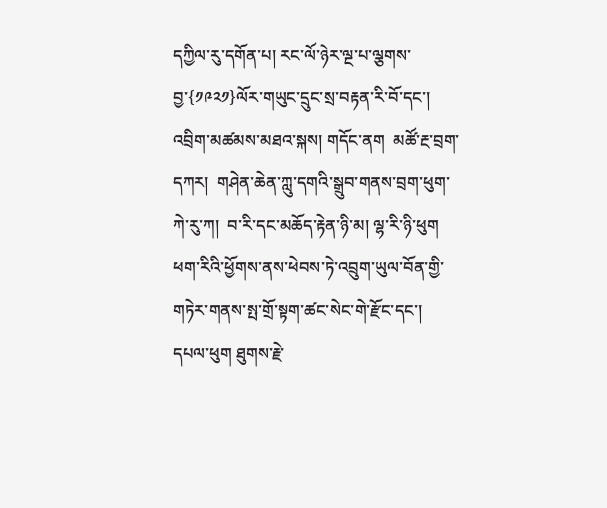དཀྱིལ་རུ་དགོན་པ། རང་ལོ་ཉེར་ལྔ་པ་ལྕགས་བྱ་{༡༩༢༡}ལོར་གཡུང་དྲུང་སྲ་བརྟན་རི་བོ་དང་། འབྲིག་མཚམས་མཐའ་སྐས། གདོང་ནག  མཚོ་རྔ་བྲག་དཀར།  གཤེན་ཆེན་ཀླུ་དགའི་སྒྲུབ་གནས་བྲག་ཕུག་ཀེ་རུ་ཀ།  བ་རི་དང་མཆོད་རྟེན་ཉི་མ། ལྷ་རི་ཉི་ཕུག  ཕག་རིའི་ཕྱོགས་ནས་ཕེབས་ཏེ་འབྲུག་ཡུལ་བོན་གྱི་གཏེར་གནས་སྤ་གྲོ་སྟག་ཚང་སེང་གེ་རྫོང་དང་། དཔལ་ཕུག ཐུགས་རྗེ་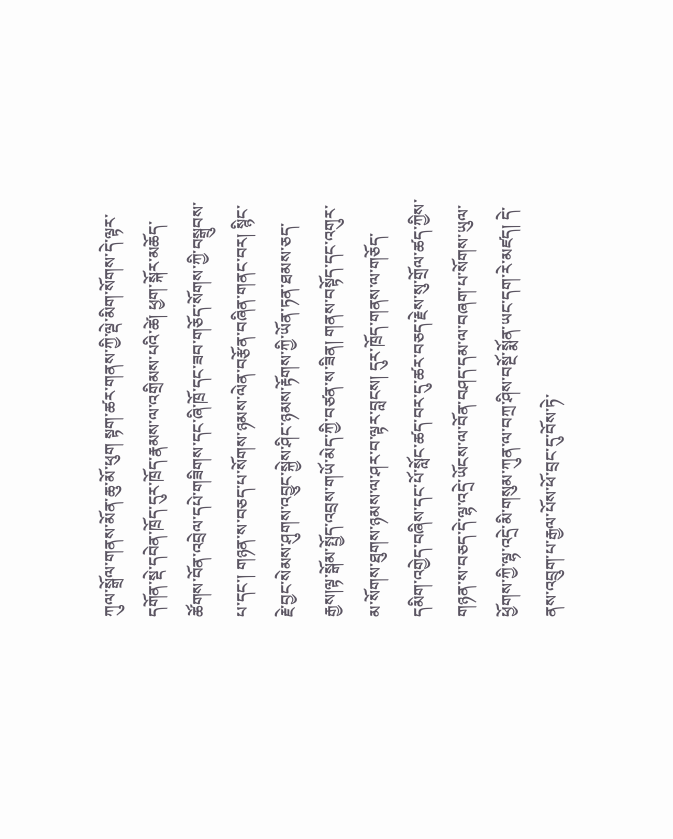ཀུལ་སྒྲོལ་གནས་མོན་ཆུ་མོ་ཕུག སྟག་ཚར་གནས་ཀྱི་ལྡེ་མིག་སོགས་དེ་ལྟར་དགོན་སྡེ་དབེན་ཁྲོད་དུར་ཁྲོད་རྣམས་ལ་འགྲིམས་པའི་ཚེ། ཕྱག་སྐོར་མཆོད་ཚོགས་བོན་འབྲེལ་དཔེ་གཟིགས་དང་ཞི་ཁྲོ་དང་ཟབ་གཅོད་སོགས་ཀྱི་བསྒྲུབས་པ་དང་། གཉན་ས་བཅད་པ་སོགས་ཉམས་ལེན་བརྩོན་བཞིན་གནང་བར། སྙིང་རྗེ་བྱང་སེམས་ཤུགས་འབྱུང་སྐྱེས་ཤིང་ཉམས་རྟོགས་ཀྱི་ཡོན་ཏན་ཐམས་ཅད་རྒྱས།ལྟ་སྒོམ་སྤྱོད་འབྲས་གཡོ་མེད་ཀྱི་བཙན་ས་ཟིན། གནས་བསྟོད་དང་འགུར་མ་སོགས་ཐུགས་ཉམས་ལ་ཤར་བ་ལྟར་བླངས། དུར་ཁྲོད་གནས་ལ་གཅོད་དམིག་འགྱེད་བཞིས་དང་པོ་སློང་ཚད་བར་དུ་ཚར་བཅད་རྗེས་སུ་གྲོལ་ཚད་ཀྱིས་གཉན་ས་བཅད་དེ་ལྷ་འདྲེ་ཡོངས་ལ་བོན་བཤད་དམ་ལ་བཞག་པ་སོགས་ཡུལ་ཕྱོགས་ཀྱི་ལྷ་འདྲེ་མི་གསུམ་ཀུན་ལ་བཀྲ་ཤིས་བསྔོ་སྨོན་ཡང་དག་རེ་མཛད། དེ་ནས་འབྲུག་པ་རྒྱལ་པོས་ཕོ་བྲང་དུ་བོས་ཏེ་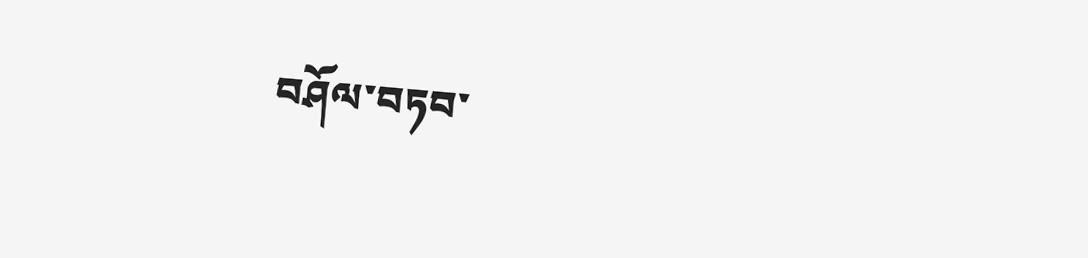བཤོལ་བཏབ་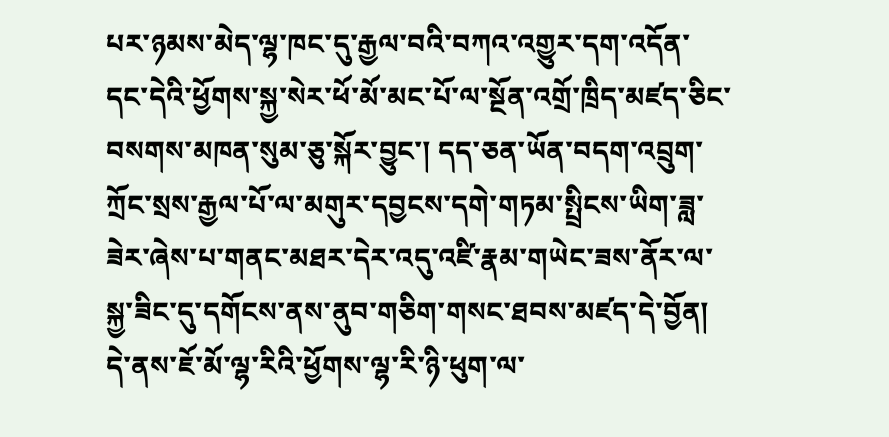པར་ཉམས་མེད་ལྷ་ཁང་དུ་རྒྱལ་བའི་བཀའ་འགྱུར་དག་འདོན་དང་དེའི་ཕྱོགས་སྐྱ་སེར་ཕོ་མོ་མང་པོ་ལ་སྔོན་འགྲོ་ཁྲིད་མཛད་ཅིང་བསགས་མཁན་སུམ་ཅུ་སྐོར་བྱུང་། དད་ཅན་ཡོན་བདག་འབྲུག་ཀྲོང་སྲས་རྒྱལ་པོ་ལ་མགུར་དབྱངས་དགེ་གཏམ་སྤྲིངས་ཡིག་ཟླ་ཟེར་ཞེས་པ་གནང་མཐར་དེར་འདུ་འཛི་རྣམ་གཡེང་ཟས་ནོར་ལ་སྐྱ་ཟིང་དུ་དགོངས་ནས་ནུབ་གཅིག་གསང་ཐབས་མཛད་དེ་བྱོན།  དེ་ནས་ཇོ་མོ་ལྷ་རིའི་ཕྱོགས་ལྷ་རི་ཉི་ཕུག་ལ་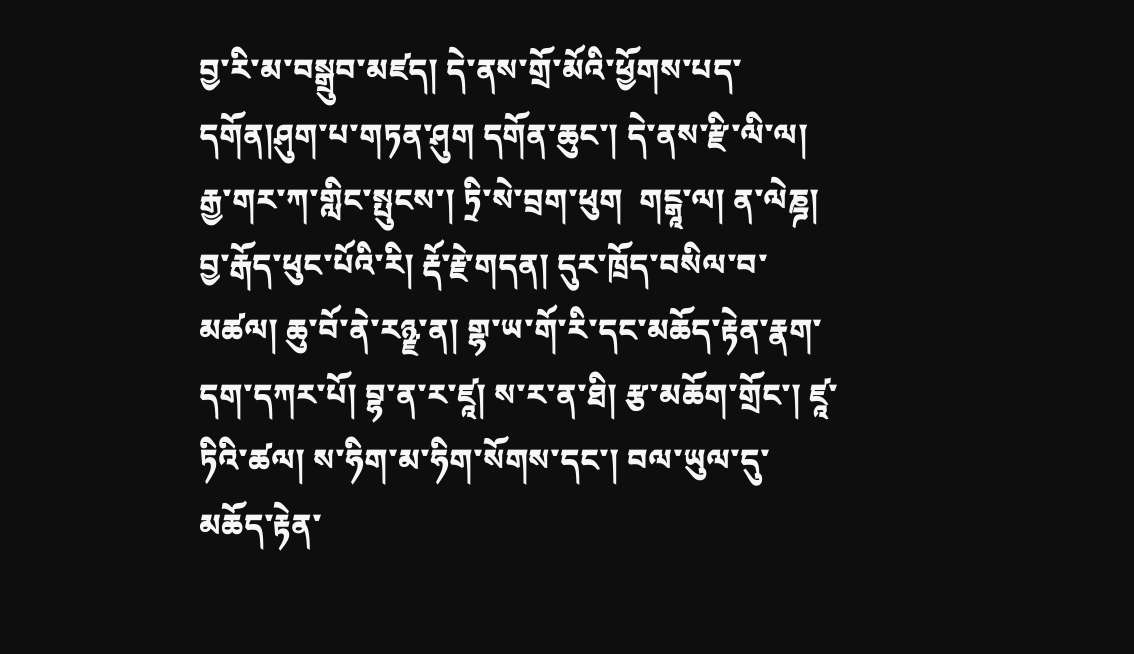བྱ་རི་མ་བསྒྲུབ་མཛད། དེ་ནས་གྲོ་མོའི་ཕྱོགས་པད་དགོན།ཤུག་པ་གཏན་ཤུག དགོན་ཆུང་། དེ་ནས་རྫི་ལི་ལ། རྒྱ་གར་ཀ་གླིང་སྤུངས་། ཏྲི་སེ་བྲག་ཕུག  གངྒཱ་ལ། ན་ལེཎྜ། བྱ་རྒོད་ཕུང་པོའི་རི། རྡོ་རྗེ་གདན། དུར་ཁྲོད་བསིལ་བ་མཚལ། ཆུ་བོ་ནེ་རཉྫ་ན། གྷ་ཡ་གོ་རི་དང་མཆོད་རྟེན་རྣག་དག་དཀར་པོ། བྷ་ན་ར་ཛཱ། ས་ར་ན་ཐི། རྩ་མཆོག་གྲོང་། ཛཱ་ཏིའི་ཚལ། ས་ཧིག་མ་ཧིག་སོགས་དང་། བལ་ཡུལ་དུ་མཆོད་རྟེན་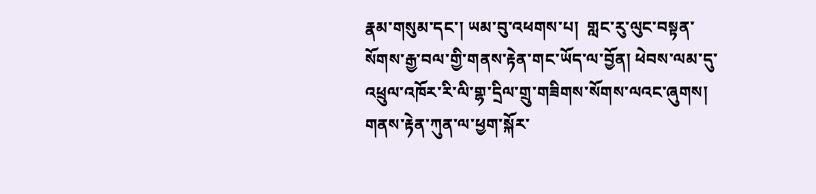རྣམ་གསུམ་དང་། ཡམ་བུ་འཕགས་པ།  གླང་རུ་ལུང་བསྟན་སོགས་རྒྱ་བལ་གྱི་གནས་རྟེན་གང་ཡོད་ལ་བྱོན། ཕེབས་ལམ་དུ་འཕྲུལ་འཁོར་རི་ལི་གྷ་དྲིལ་གྲུ་གཟིགས་སོགས་ལའང་ཞུགས། གནས་རྟེན་ཀུན་ལ་ཕྱག་སྐོར་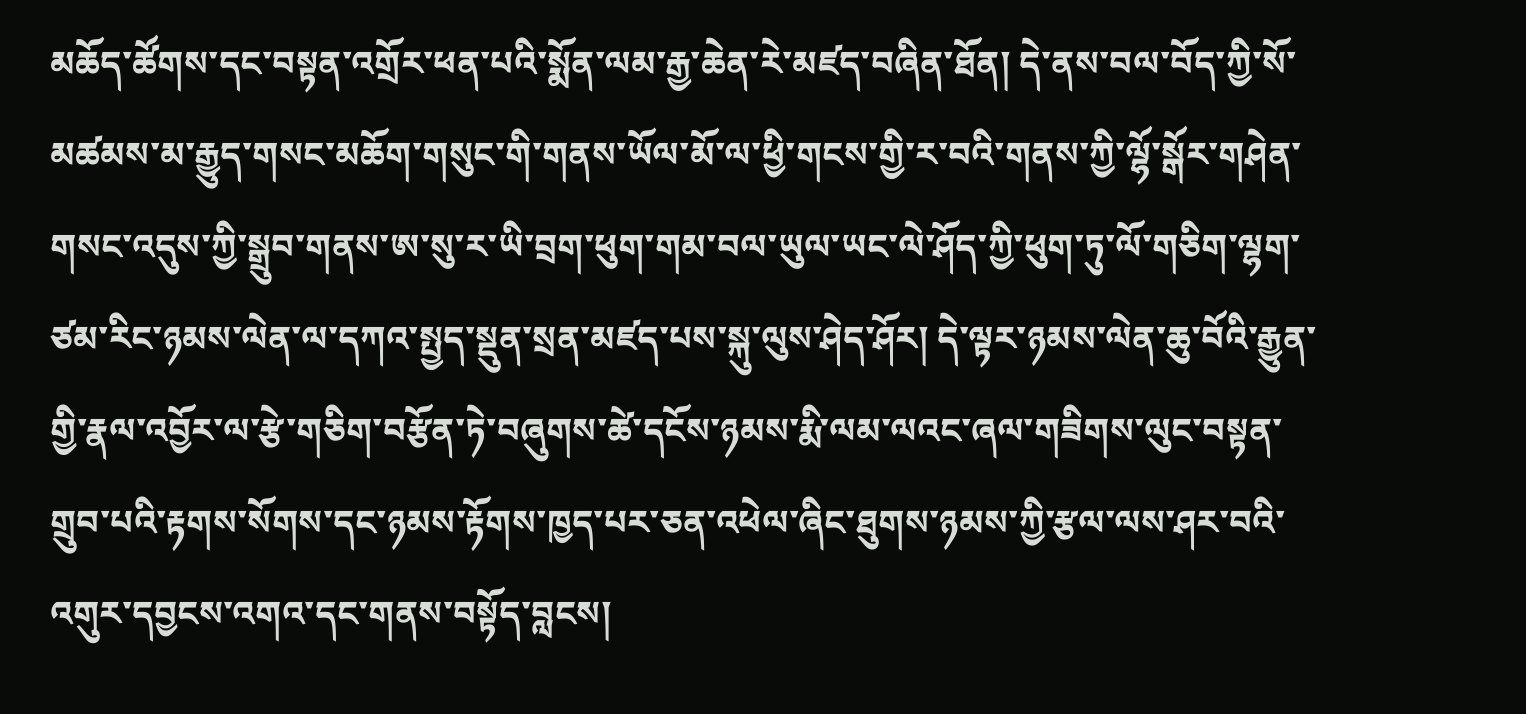མཆོད་ཚོགས་དང་བསྟན་འགྲོར་ཕན་པའི་སྨོན་ལམ་རྒྱ་ཆེན་རེ་མཛད་བཞིན་ཐོན། དེ་ནས་བལ་བོད་ཀྱི་སོ་མཚམས་མ་རྒྱུད་གསང་མཆོག་གསུང་གི་གནས་ཡོལ་མོ་ལ་ཕྱི་གངས་གྱི་ར་བའི་གནས་ཀྱི་ལྷོ་སྒོར་གཤེན་གསང་འདུས་ཀྱི་སྒྲུབ་གནས་ཨ་སུ་ར་ཡི་བྲག་ཕུག་གམ་བལ་ཡུལ་ཡང་ལེ་ཤོད་ཀྱི་ཕུག་ཏུ་ལོ་གཅིག་ལྷག་ཙམ་རིང་ཉམས་ལེན་ལ་དཀའ་སྤྱད་སྡུན་སྲན་མཛད་པས་སྐུ་ལུས་ཤེད་ཤོར། དེ་ལྟར་ཉམས་ལེན་ཆུ་བོའི་རྒྱུན་གྱི་རྣལ་འབྱོར་ལ་རྩེ་གཅིག་བརྩོན་ཏེ་བཞུགས་ཚེ་དངོས་ཉམས་རྨི་ལམ་ལའང་ཞལ་གཟིགས་ལུང་བསྟན་གྲུབ་པའི་རྟགས་སོགས་དང་ཉམས་རྟོགས་ཁྱད་པར་ཅན་འཕེལ་ཞིང་ཐུགས་ཉམས་ཀྱི་རྩལ་ལས་ཤར་བའི་འགུར་དབྱངས་འགའ་དང་གནས་བསྟོད་བླངས།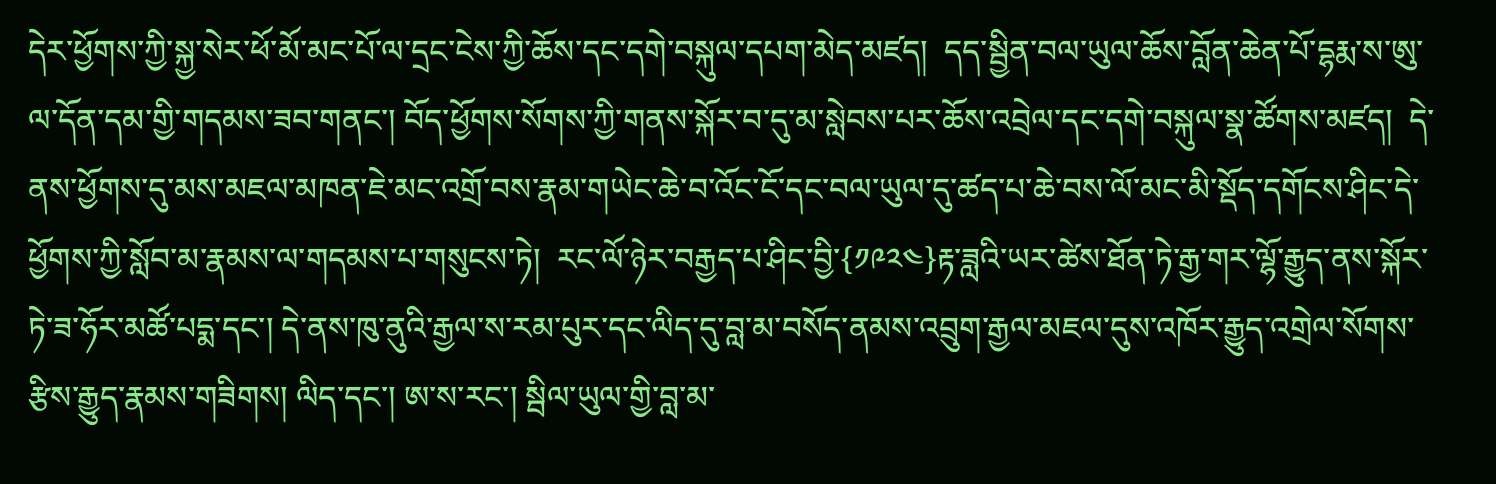དེར་ཕྱོགས་ཀྱི་སྐྱ་སེར་ཕོ་མོ་མང་པོ་ལ་དྲང་ངེས་ཀྱི་ཆོས་དང་དགེ་བསྐུལ་དཔག་མེད་མཛད།  དད་སྦྱིན་བལ་ཡུལ་ཆོས་བློན་ཆེན་པོ་དྷརྨ་ས་ཨུ་ལ་དོན་དམ་གྱི་གདམས་ཟབ་གནང་། བོད་ཕྱོགས་སོགས་ཀྱི་གནས་སྐོར་བ་དུ་མ་སླེབས་པར་ཆོས་འབྲེལ་དང་དགེ་བསྐུལ་སྣ་ཚོགས་མཛད།  དེ་ནས་ཕྱོགས་དུ་མས་མཇལ་མཁན་ཇེ་མང་འགྲོ་བས་རྣམ་གཡེང་ཆེ་བ་འོང་ངོ་དང་བལ་ཡུལ་དུ་ཚད་པ་ཆེ་བས་ལོ་མང་མི་སྡོད་དགོངས་ཤིང་དེ་ཕྱོགས་ཀྱི་སློབ་མ་རྣམས་ལ་གདམས་པ་གསུངས་ཏེ།  རང་ལོ་ཉེར་བརྒྱད་པ་ཤིང་བྱི་{༡༩༢༤}རྟ་ཟླའི་ཡར་ཚེས་ཐོན་ཏེ་རྒྱ་གར་ལྷོ་རྒྱུད་ནས་སྐོར་ཏེ་ཟ་ཧོར་མཚོ་པདྨ་དང་། དེ་ནས་ཁུ་ནུའི་རྒྱལ་ས་རམ་པུར་དང་ལིད་དུ་བླ་མ་བསོད་ནམས་འབྲུག་རྒྱལ་མཇལ་དུས་འཁོར་རྒྱུད་འགྲེལ་སོགས་རྩིས་རྒྱུད་རྣམས་གཟིགས། ལིད་དང་། ཨ་ས་རང་། སྦིལ་ཡུལ་གྱི་བླ་མ་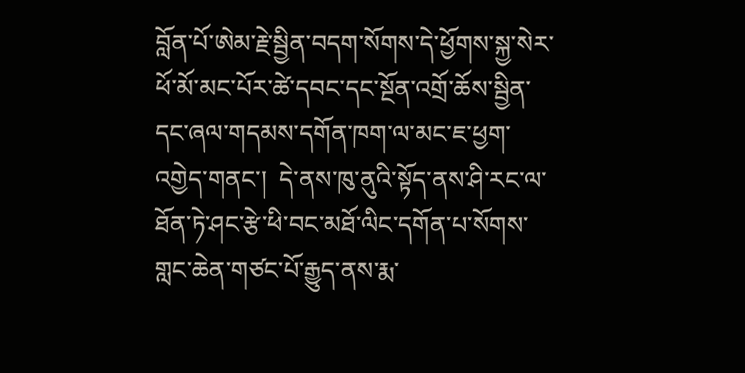བློན་པོ་ཨེམ་རྗེ་སྦྱིན་བདག་སོགས་དེ་ཕྱོགས་སྐྱ་སེར་ཕོ་མོ་མང་པོར་ཚེ་དབང་དང་སྔོན་འགྲོ་ཆོས་སྦྱིན་དང་ཞལ་གདམས་དགོན་ཁག་ལ་མང་ཇ་ཕྱག་འགྱེད་གནང་།  དེ་ནས་ཁུ་ནུའི་སྟོད་ནས་ཤི་རང་ལ་ཐོན་ཏེ་ཤང་རྩེ་ཕི་བང་མཐོ་ལིང་དགོན་པ་སོགས་གླང་ཆེན་གཙང་པོ་རྒྱུད་ནས་རྨ་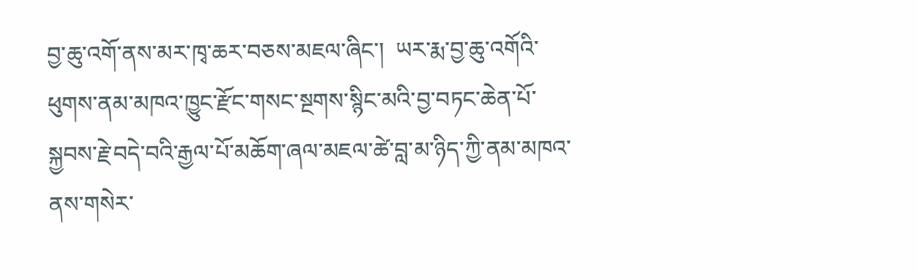བྱ་ཆུ་འགོ་ནས་མར་ཁྭ་ཆར་བཅས་མཇལ་ཞིང་།  ཡར་རྨ་བྱ་ཆུ་འགོའི་ཕུགས་ནམ་མཁའ་ཁྱུང་རྫོང་གསང་སྔགས་སྙིང་མའི་བྱ་བཏང་ཆེན་པོ་སྐྱབས་རྗེ་བདེ་བའི་རྒྱལ་པོ་མཆོག་ཞལ་མཇལ་ཚེ་བླ་མ་ཉིད་ཀྱི་ནམ་མཁའ་ནས་གསེར་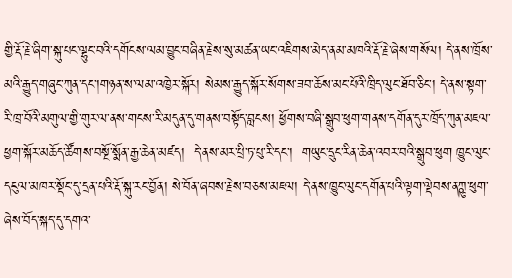གྱི་རྡོ་རྗེ་ཞིག་སྐུ་པང་ལྷུང་བའི་དགོངས་ལམ་བྱུང་བཞིན་རྗེས་སུ་མཚན་ཡང་འཇིགས་མེད་ནམ་མཁའི་རྡོ་རྗེ་ཞེས་གསོལ། དེ་ནས་ཁྲོས་མའི་རྒྱུད་གཞུང་ཀུན་དང་།གཉན་ས་ལམ་འཁྱེར་སྐོར། སེམས་རྒྱུད་སྐོར་སོགས་ཟབ་ཆོས་མང་པོའི་ཁྲིད་ལུང་ཐོབ་ཅིང་། དེ་ནས་སྟག་རི་ཁྲ་བོའི་མགུལ་གྱི་གུར་ལ་ནས་གངས་རི་མདུན་དུ་གནས་བསྟོད་བླངས། ཕྱོགས་བཞི་སྒྲུབ་ཕུག་གནས་དགོན་དུར་ཁྲོད་ཀུན་མཇལ་ཕྱག་སྐོར་མཆོད་ཚོགས་བསྔོ་སྨོན་རྒྱ་ཆེན་མཛད།  དེ་ནས་མར་པྲི་ཏ་པུ་རི་དང་།  གཡུང་དྲུང་རིན་ཆེན་འབར་བའི་སྒྲུབ་ཕུག ཁྱུང་ལུང་དངུལ་མཁར་སྡོང་དུ་དྲན་པའི་རྡོ་སྐུ་རང་བྱོན། སེ་བོན་ཞབས་རྗེས་བཅས་མཇལ། དེ་ནས་ཁྱུང་ལུང་དགོན་པའི་ལྟག་ལྡེབས་ནཀྵུ་ཕུག་ཞེས་བོད་སྐད་དུ་དགའ་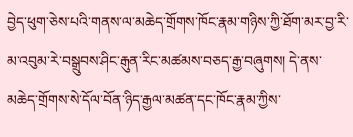བྱེད་ཕུག་ཅེས་པའི་གནས་ལ་མཆེད་གྲོགས་ཁོང་རྣམ་གཉིས་ཀྱི་ཐོག་མར་བྱ་རི་མ་འབུམ་རེ་བསྒྲུབས་ཤིང་རྒུན་རིང་མཚམས་བཅད་རྒྱ་བཞུགས། དེ་ནས་མཆེད་གྲོགས་སེ་དོལ་བོན་ཉིད་རྒྱལ་མཚན་དང་ཁོང་རྣམ་ཀྱིས་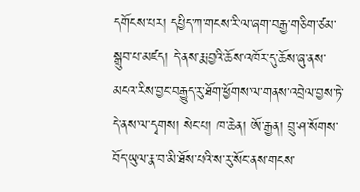དགོངས་པར། དཔྱིད་ཀ་གངས་རི་ལ་ཞག་བརྒྱ་གཅིག་ཙམ་སྒྲུབ་པ་མཛད། དེ་ནས་རྨ་བྱའི་ཆོས་འཁོར་དུ་ཆོས་ཞུ་ནས་མངའ་རིས་བྱང་བརྒྱུད་རུ་ཐོག་ཕྱོགས་ལ་གནས་འབྲེལ་བྱས་ཏེ་དེ་ནས་ལ་དྭགས། སེང་པ། ཁ་ཆེན། ཨོ་རྒྱན། བྲུ་ཤ་སོགས་བོད་ཡུལ་རྣ་བ་མི་ཐོས་པའི་ས་རུ་སོང་ནས་གངས་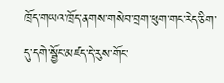ཁྲོད་གཡའ་ཁྲོད་ནགས་གསེབ་བྲག་ཕུག་གང་རེད་ཅིག་དུ་དགེ་སྦྱོང་མཛད་དེ་རུས་གོང་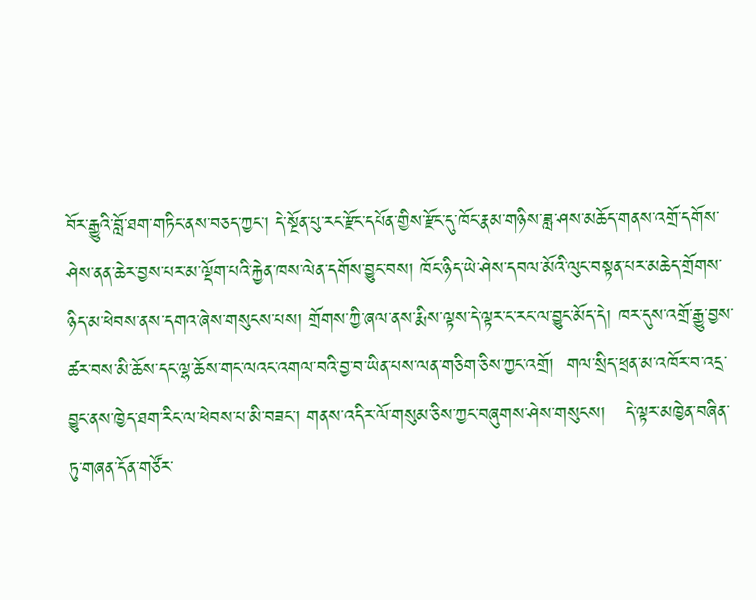བོར་རྒྱུའི་བློ་ཐག་གཏིང་ནས་བཅད་ཀྱང་། དེ་སྔོན་པུ་རང་རྫོང་དཔོན་གྱིས་རྫོང་དུ་ཁོང་རྣམ་གཉིས་ཟླ་ཤས་མཆོད་གནས་འགྲོ་དགོས་ཤེས་ནན་ཆེར་བྱས་པར་མ་ལྡོག་པའི་རྐྱེན་ཁས་ལེན་དགོས་བྱུང་བས། ཁོང་ཉིད་ཡེ་ཤེས་དབལ་མོའི་ལུང་བསྟན་པར་མཆེད་གྲོགས་ཉིད་མ་ཕེབས་ནས་དགའ་ཞེས་གསུངས་པས། གྲོགས་ཀྱི་ཞལ་ནས་རྨིས་ལྟས་དེ་ལྟར་ང་རང་ལ་བྱུང་མོད་དེ། ཁར་དུས་འགྲོ་རྒྱུ་བྱས་ཚར་བས་མི་ཆོས་དང་ལྷ་ཆོས་གང་ལའང་འགལ་བའི་བྱ་བ་ཡིན་པས་ལན་གཅིག་ཅིས་ཀྱང་འགྲོ།  གལ་སྲིད་ཕྲན་མ་འཁོར་བ་འདྲ་བྱུང་ནས་ཁྱེད་ཐག་རིང་ལ་ཕེབས་པ་མི་བཟང་། གནས་འདིར་ལོ་གསུམ་ཅིས་ཀྱང་བཞུགས་ཤེས་གསུངས།   དེ་ལྟར་མཁྱེན་བཞིན་ཏུ་གཞན་དོན་གཙོར་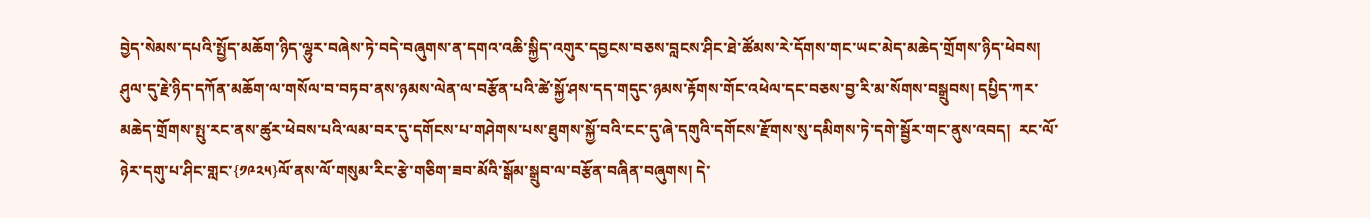བྱེད་སེམས་དཔའི་སྤྱོད་མཆོག་ཉིད་ལྷུར་བཞེས་ཏེ་བདེ་བཞུགས་ན་དགའ་འཆི་སྐྱིད་འགུར་དབྱངས་བཅས་བླངས་ཤིང་ཐེ་ཚོམས་རེ་དོགས་གང་ཡང་མེད་མཆེད་གྲོགས་ཉིད་ཕེབས། ཤུལ་དུ་རྗེ་ཉིད་དཀོན་མཆོག་ལ་གསོལ་བ་བཏབ་ནས་ཉམས་ལེན་ལ་བརྩོན་པའི་ཚེ་སྐྱོ་ཤས་དད་གདུང་ཉམས་རྟོགས་གོང་འཕེལ་དང་བཅས་བྱ་རི་མ་སོགས་བསྒྲུབས། དཔྱིད་ཀར་མཆེད་གྲོགས་སྤུ་རང་ནས་ཚུར་ཕེབས་པའི་ལམ་བར་དུ་དགོངས་པ་གཤེགས་པས་ཐུགས་སྐྱོ་བའི་ངང་དུ་ཞེ་དགུའི་དགོངས་རྫོགས་སུ་དམིགས་ཏེ་དགེ་སྦྱོར་གང་ནུས་འབད།  རང་ལོ་ཉེར་དགུ་པ་ཤིང་གླང་{༡༩༢༥}ལོ་ནས་ལོ་གསུམ་རིང་རྩེ་གཅིག་ཟབ་མོའི་སྒོམ་སྒྲུབ་ལ་བརྩོན་བཞིན་བཞུགས། དེ་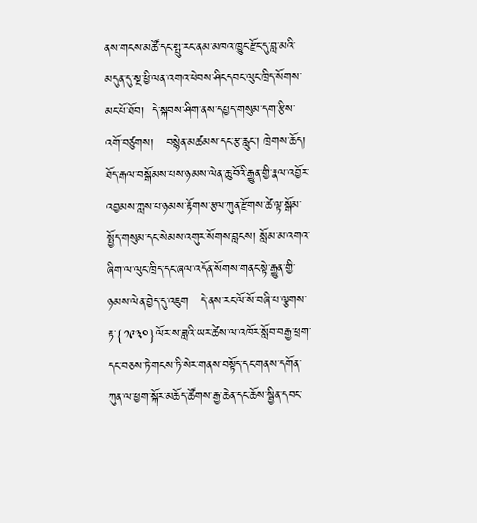ནས་གངས་མཚོ་དང་སྤུ་རང་ནམ་མཁའ་ཁྱུང་རྫོང་དུ་བླ་མའི་མདུན་དུ་སྔ་ཕྱི་ལན་འགའ་ཕེབས་ཤིངདབང་ལུང་ཁྲིད་སོགས་མང་པོ་ཐོབ།  དེ་སྐབས་ཤིག་ནས་དཔྱད་གསུམ་དག་རྩིས་འགོ་བཙུགས།   བསྙེན་མཚམས་དང་རྩ་རླུང་། ཁྲེགས་ཆོད། ཐོད་རྒལ་བསྒོམས་པས་ཉམས་ལེན་ཆུ་བོའི་རྒྱུན་གྱི་རྣལ་འབྱོར་འབྱམས་ཀླས་པ་ཉམས་རྟོགས་རྩལ་ཀུན་རྫོགས་ཚེ་ལྟ་སྒོམ་སྤྱོད་གསུམ་དང་སེམས་འགུར་སོགས་བླངས། སློམ་མ་འགའ་ཞིག་ལ་ལུང་ཁྲིད་དང་ཞལ་འདོན་སོགས་གནང་སྟེ་རྒྱུན་གྱི་ཉམས་ལེན་བྱེད་དུ་འཇུག   དེ་ནས་རང་ལོ་སོ་བཞི་པ་ལྕགས་རྟ་{༡༩༣༠}ལོར་ས་ཟླའི་ཡར་ཚེས་ལ་འཁོར་སློབ་བརྒྱ་ཕྲག་དང་བཅས་ཏེ་གངས་ཏི་སེར་གནས་བསྟོད་དང་གནས་དགོན་ཀུན་ལ་ཕྱག་སྐོར་མཆོད་ཚོགས་རྒྱ་ཆེན་དང་ཆོས་སྦྱིན་དབང་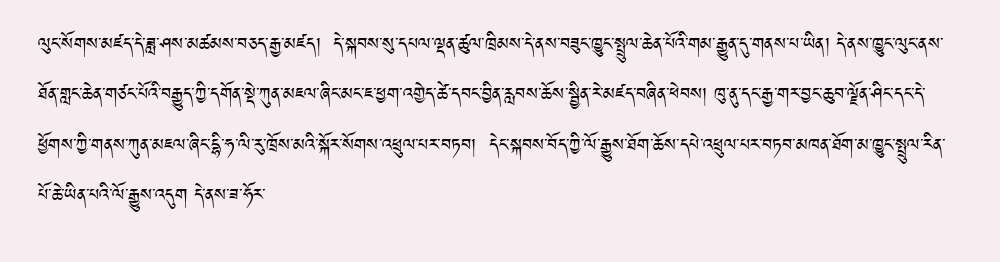ལུང་སོགས་མཛད་དེ་ཟླ་ཤས་མཚམས་བཅད་རྒྱ་མཛད།  དེ་སྐབས་སུ་དཔལ་ལྡན་ཚུལ་ཁྲིམས་དེ་ནས་བཟུང་ཁྱུང་སྤྲུལ་ཆེན་པོའི་གམ་རྒྱུན་དུ་གནས་པ་ཡིན། དེ་ནས་ཁྱུང་ལུང་ནས་ཐོན་གླང་ཆེན་གཙང་པོའི་བརྒྱུད་ཀྱི་དགོན་སྡེ་ཀུན་མཇལ་ཞིང་མང་ཇ་ཕྱག་འགྱེད་ཚེ་དབང་བྱིན་རླབས་ཆོས་སྦྱིན་རེ་མཛད་བཞིན་ཕེབས། ཁུ་ནུ་དང་རྒྱ་གར་བྱང་ཆུབ་ལྗོན་ཤིང་དང་དེ་ཕྱོགས་ཀྱི་གནས་ཀུན་མཇལ་ཞིང་དྷི་ཧ་ལི་རུ་ཁྲོས་མའི་སྐོར་སོགས་འཕྲུལ་པར་བཏབ།  དེང་སྐབས་བོད་ཀྱི་ལོ་རྒྱུས་ཐོག་ཆོས་དཔེ་འཕྲུལ་པར་བཏབ་མཁན་ཐོག་མ་ཁྱུང་སྤྲུལ་རིན་པོ་ཆེ་ཡིན་པའི་ལོ་རྒྱུས་འདུག དེ་ནས་ཟ་ཧོར་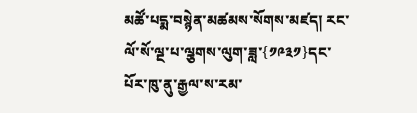མཚོ་པདྨ་བསྙེན་མཚམས་སོགས་མཛད། རང་ལོ་སོ་ལྔ་པ་ལྕགས་ལུག་ཟླ་{༡༩༣༡}དང་པོར་ཁུ་ནུ་རྒྱལ་ས་རམ་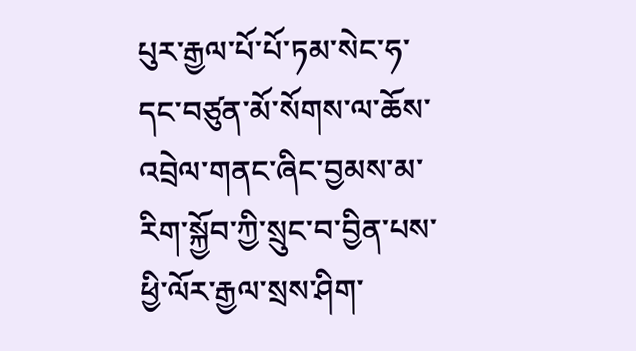པུར་རྒྱལ་པོ་པོ་ཏམ་སེང་ཧ་དང་བཙུན་མོ་སོགས་ལ་ཆོས་འབྲེལ་གནང་ཞིང་བྱམས་མ་རིག་སྐྱོབ་ཀྱི་སྲུང་བ་བྱིན་པས་ཕྱི་ལོར་རྒྱལ་སྲས་ཤིག་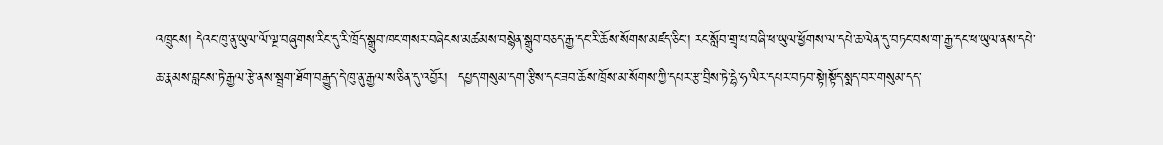འཁྲུངས། དེའང་ཁུ་ནུ་ཡུལ་ལོ་ལྔ་བཞུགས་རིང་དུ་རི་ཁྲོད་སྒྲུབ་ཁང་གསར་བཞེངས་མཚམས་བསྙེན་སྒྲུབ་བཅད་རྒྱ་དང་རི་ཆོས་སོགས་མཛད་ཅིང་། རང་སློབ་གྲྭ་པ་བཞི་ཕ་ཡུལ་ཕྱོགས་ལ་དཔེ་ཆ་ལེན་དུ་བཏང་བས་ག་རྒྱ་དང་ཕ་ཡུལ་ནས་དཔེ་ཆ་རྣམས་བླངས་ཏེ་རྒྱལ་རྩེ་ནས་སྦྲག་ཐོག་བརྒྱུད་དེ་ཁུ་ནུ་རྒྱལ་ས་ཅིན་དུ་འབྱོར།  དཔྱད་གསུམ་དག་རྩིས་དང་ཟབ་ཆོས་ཁྲོས་མ་སོགས་ཀྱི་དཔར་རྩ་བྲིས་ཏེ་དྷེ་ཧ་ལིར་དཔར་བཏབ་སྟེ།སྟོད་སྨད་བར་གསུམ་དད་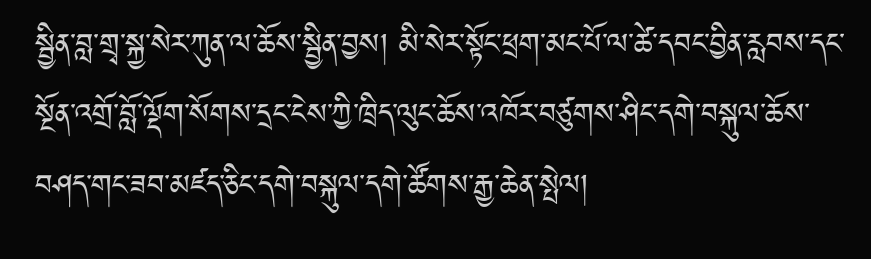སྦྱིན་བླ་གྲྭ་སྐྱ་སེར་ཀུན་ལ་ཆོས་སྦྱིན་བྱས། མི་སེར་སྟོང་ཕྲག་མང་པོ་ལ་ཚེ་དབང་བྱིན་རླབས་དང་སྔོན་འགྲོ་བློ་ལྡོག་སོགས་དྲང་ངེས་ཀྱི་ཁྲིད་ལུང་ཆོས་འཁོར་བཙུགས་ཤིང་དགེ་བསྐུལ་ཆོས་བཤད་གང་ཟབ་མཛད་ཅིང་དགེ་བསྐུལ་དགེ་ཚོགས་རྒྱ་ཆེན་སྤེལ།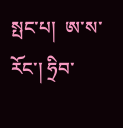སྤང་པ།  ཨ་ས་རོང་། ཧྲིབ་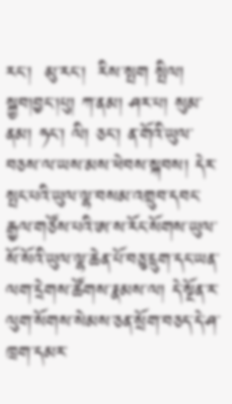རང་།  མུ་རང་།  རིས་སྤག སྤིལ། སྐྱབ།བྱང་།པུ། ཀ་ནམ། ཤར་པ། སུམ་ནམ། ཧང་། ལི། ཅང་། ན་གོའི་ཡུལ་བཅས་ལ་ཡས་མས་ཕེབས་སྐབས། དེར་སྤང་པའི་ཡུལ་ལྷ་བསམ་འགྲུབ་དབང་རྒྱལ་གཙོས་པའི་ཨ་ས་རོང་སོགས་ཡུལ་སོ་སོའི་ཡུལ་ལྷ་ཆེན་པོ་བཅུ་དྲུག་དང་ཡན་ལག་དྲེགས་ཚོགས་རྣམས་ལ། དེ་སྔོན་ར་ལུག་སོགས་སེམས་ཅན་སྲོག་བཅད་དེ་ཤ་ཁྲག་དམར་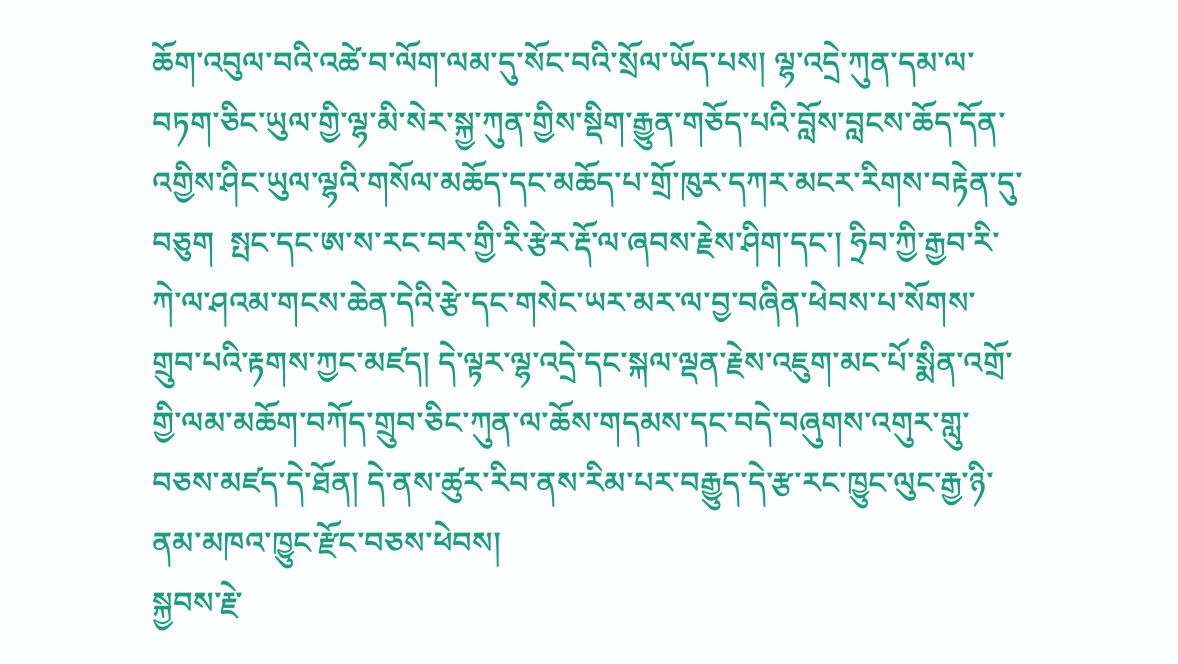ཆོག་འབུལ་བའི་འཚེ་བ་ལོག་ལམ་དུ་སོང་བའི་སྲོལ་ཡོད་པས། ལྷ་འདྲེ་ཀུན་དམ་ལ་བཏག་ཅིང་ཡུལ་གྱི་ལྷ་མི་སེར་སྐྱ་ཀུན་གྱིས་སྡིག་རྒྱུན་གཅོད་པའི་བློས་བླངས་ཆོད་དོན་འགྱིས་ཤིང་ཡུལ་ལྷའི་གསོལ་མཆོད་དང་མཆོད་པ་གྲོ་ཁུར་དཀར་མངར་རིགས་བརྟེན་དུ་བཅུག  སྤང་དང་ཨ་ས་རང་བར་གྱི་རི་རྩེར་རྡོ་ལ་ཞབས་རྗེས་ཤིག་དང་། ཧྲིབ་ཀྱི་རྒྱབ་རི་ཀེ་ལ་ཤའམ་གངས་ཆེན་དེའི་རྩེ་དང་གསེང་ཡར་མར་ལ་བྱ་བཞིན་ཕེབས་པ་སོགས་གྲུབ་པའི་རྟགས་ཀྱང་མཛད། དེ་ལྟར་ལྷ་འདྲེ་དང་སྐལ་ལྡན་རྗེས་འཇུག་མང་པོ་སྨིན་འགྲོ་གྱི་ལམ་མཆོག་བཀོད་གྲུབ་ཅིང་ཀུན་ལ་ཆོས་གདམས་དང་བདེ་བཞུགས་འགུར་གླུ་བཅས་མཛད་དེ་ཐོན། དེ་ནས་ཚུར་རིབ་ནས་རིམ་པར་བརྒྱུད་དེ་རྩ་རང་ཁྱུང་ལུང་རྒྱ་ཉི་ནམ་མཁའ་ཁྱུང་རྫོང་བཅས་ཕེབས།
སྐྱབས་རྗེ་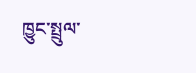ཁྱུང་སྤྲུལ་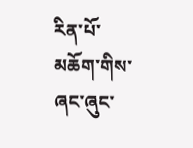རིན་པོ་མཆོག་གིས་ཞང་ཞུང་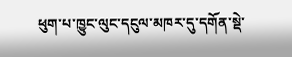ཕུག་པ་ཁྱུང་ལུང་དངུལ་མཁར་དུ་དགོན་སྡེ་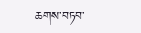ཆགས་བཏབ་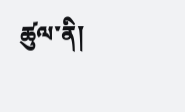ཚུལ་ནི།